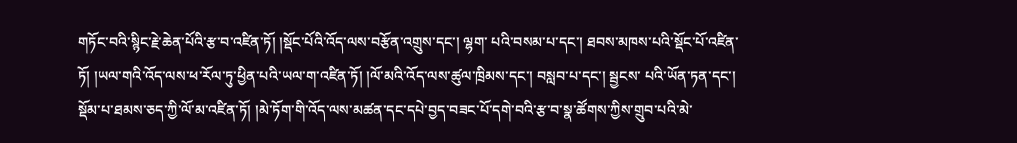གཏོང་བའི་སྙིང་རྗེ་ཆེན་པོའི་རྩ་བ་འཛིན་ཏོ། །སྡོང་པོའི་འོད་ལས་བརྩོན་འགྲུས་དང་། ལྷག་ པའི་བསམ་པ་དང་། ཐབས་མཁས་པའི་སྡོང་པོ་འཛིན་ཏོ། །ཡལ་གའི་འོད་ལས་ཕ་རོལ་ཏུ་ཕྱིན་པའི་ཡལ་ག་འཛིན་ཏོ། །ལོ་མའི་འོད་ལས་ཚུལ་ཁྲིམས་དང་། བསླབ་པ་དང་། སྦྱངས་ པའི་ཡོན་ཏན་དང་། སྡོམ་པ་ཐམས་ཅད་ཀྱི་ལོ་མ་འཛིན་ཏོ། །མེ་ཏོག་གི་འོད་ལས་མཚན་དང་དཔེ་བྱད་བཟང་པོ་དགེ་བའི་རྩ་བ་སྣ་ཚོགས་ཀྱིས་གྲུབ་པའི་མེ་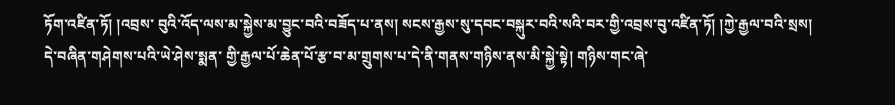ཏོག་འཛིན་ཏོ། །འབྲས་ བུའི་འོད་ལས་མ་སྐྱེས་མ་བྱུང་བའི་བཟོད་པ་ནས། སངས་རྒྱས་སུ་དབང་བསྐུར་བའི་སའི་བར་གྱི་འབྲས་བུ་འཛིན་ཏོ། །ཀྱེ་རྒྱལ་བའི་སྲས། དེ་བཞིན་གཤེགས་པའི་ཡེ་ཤེས་སྨན་ གྱི་རྒྱལ་པོ་ཆེན་པོ་རྩ་བ་མ་གྲུགས་པ་དེ་ནི་གནས་གཉིས་ནས་མི་སྐྱེ་སྟེ། གཉིས་གང་ཞེ་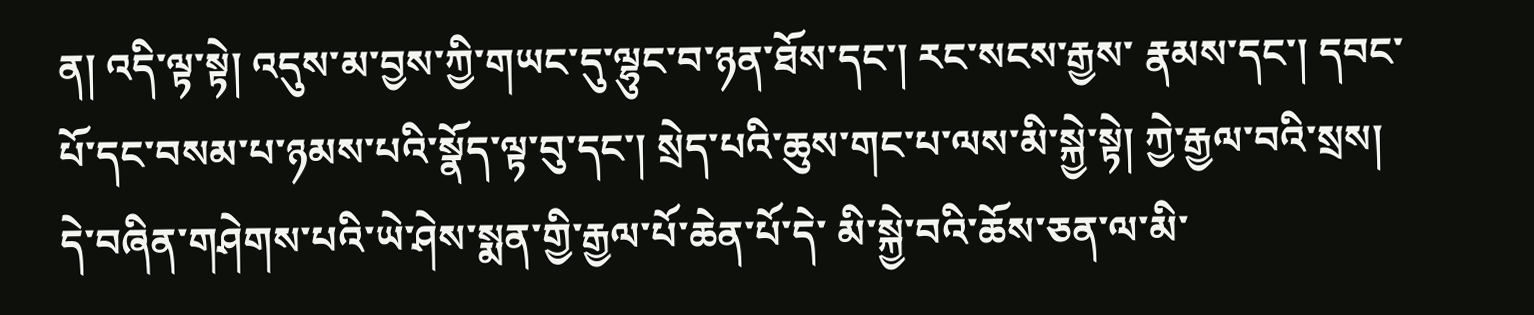ན། འདི་ལྟ་སྟེ། འདུས་མ་བྱས་ཀྱི་གཡང་དུ་ལྷུང་བ་ཉན་ཐོས་དང་། རང་སངས་རྒྱས་ རྣམས་དང་། དབང་པོ་དང་བསམ་པ་ཉམས་པའི་སྣོད་ལྟ་བུ་དང་། སྲེད་པའི་ཆུས་གང་པ་ལས་མི་སྐྱེ་སྟེ། ཀྱེ་རྒྱལ་བའི་སྲས། དེ་བཞིན་གཤེགས་པའི་ཡེ་ཤེས་སྨན་གྱི་རྒྱལ་པོ་ཆེན་པོ་དེ་ མི་སྐྱེ་བའི་ཆོས་ཅན་ལ་མི་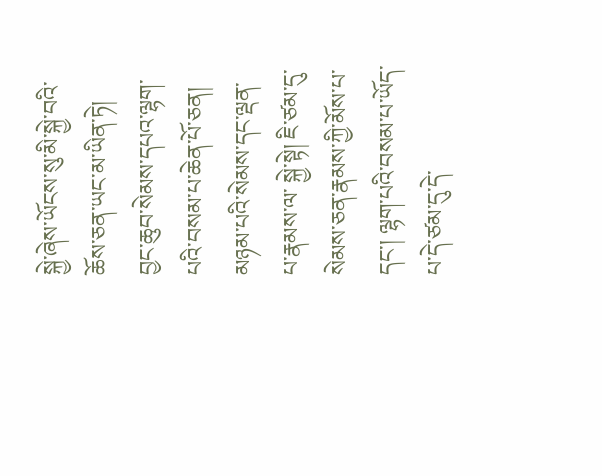སྐྱེ་ཞེས་ཡོངས་སུ་མི་སྐྱེ་བའི་ཆོས་ཅན་ཡང་མ་ཡིན་ཏེ། བྱང་ཆུབ་སེམས་དཔའ་ལྷག་པའི་བསམ་པ་ཆེན་པོ་ཅན། མཉམ་པའི་སེམས་དང་ལྡན་པ་རྣམས་ལ་ སྐྱེ་སྟེ། ཇི་ཙམ་དུ་སེམས་ཅན་རྣམས་ཀྱི་མོས་པ་དང་། ལྷག་པའི་བསམ་པ་ཡོད་པ་དེ་ཙམ་དུ་དེ་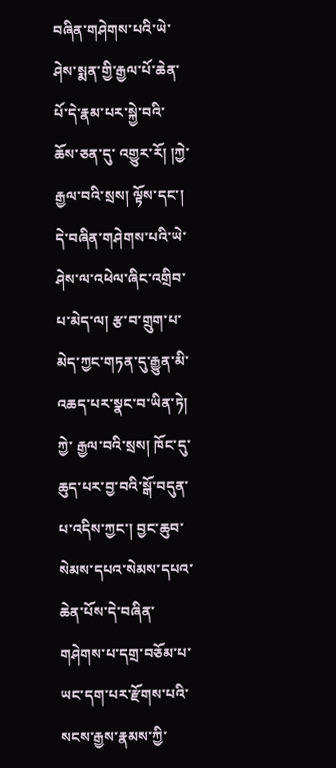བཞིན་གཤེགས་པའི་ཡེ་ཤེས་སྨན་གྱི་རྒྱལ་པོ་ཆེན་པོ་དེ་རྣམ་པར་སྐྱེ་བའི་ཆོས་ཅན་དུ་ འགྱུར་རོ། །ཀྱེ་རྒྱལ་བའི་སྲས། ལྟོས་དང་། དེ་བཞིན་གཤེགས་པའི་ཡེ་ཤེས་ལ་འཕེལ་ཞིང་འགྲིབ་པ་མེད་ལ། རྩ་བ་གྲུག་པ་མེད་ཀྱང་གཏན་དུ་རྒྱུན་མི་འཆད་པར་སྣང་བ་ཡིན་ཏེ། ཀྱེ་ རྒྱལ་བའི་སྲས། ཁོང་དུ་ཆུད་པར་བྱ་བའི་སྒོ་བདུན་པ་འདིས་ཀྱང་། བྱང་ཆུབ་སེམས་དཔའ་སེམས་དཔའ་ཆེན་པོས་དེ་བཞིན་གཤེགས་པ་དགྲ་བཅོམ་པ་ཡང་དག་པར་རྫོགས་པའི་ སངས་རྒྱས་རྣམས་ཀྱི་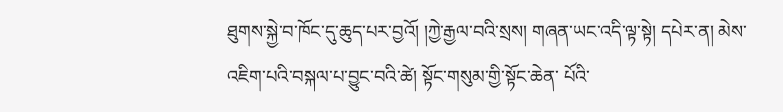ཐུགས་སྐྱེ་བ་ཁོང་དུ་ཆུད་པར་བྱའོ། །ཀྱེ་རྒྱལ་བའི་སྲས། གཞན་ཡང་འདི་ལྟ་སྟེ། དཔེར་ན། མེས་འཇིག་པའི་བསྐལ་པ་བྱུང་བའི་ཚེ། སྟོང་གསུམ་གྱི་སྟོང་ཆེན་ པོའི་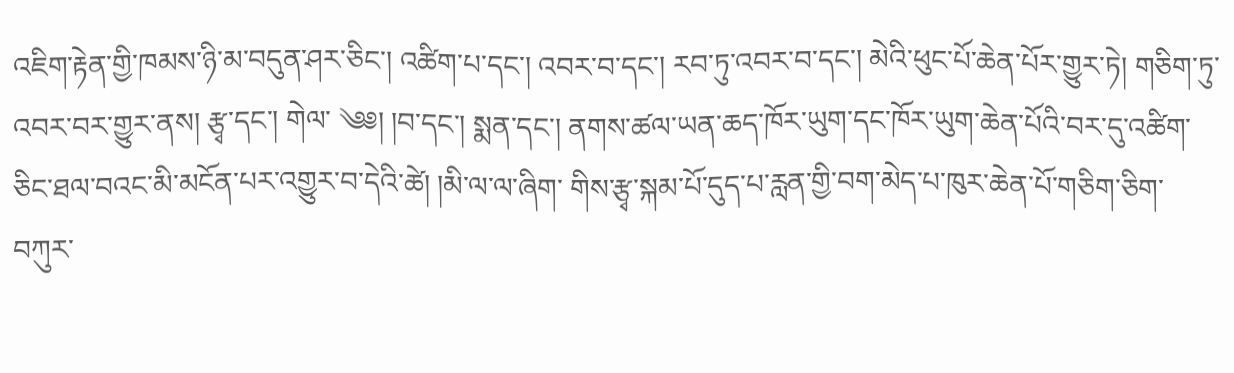འཇིག་རྟེན་གྱི་ཁམས་ཉི་མ་བདུན་ཤར་ཅིང་། འཚིག་པ་དང་། འབར་བ་དང་། རབ་ཏུ་འབར་བ་དང་། མེའི་ཕུང་པོ་ཆེན་པོར་གྱུར་ཏེ། གཅིག་ཏུ་འབར་བར་གྱུར་ནས། རྩྭ་དང་། གེལ་ ༄༅། །བ་དང་། སྨན་དང་། ནགས་ཚལ་ཡན་ཆད་ཁོར་ཡུག་དང་ཁོར་ཡུག་ཆེན་པོའི་བར་དུ་འཚིག་ཅིང་ཐལ་བའང་མི་མངོན་པར་འགྱུར་བ་དེའི་ཚེ། །མི་ལ་ལ་ཞིག་ གིས་རྩྭ་སྐམ་པོ་དུད་པ་རླན་གྱི་བག་མེད་པ་ཁུར་ཆེན་པོ་གཅིག་ཅིག་བཀུར་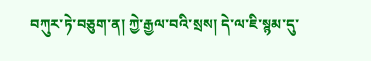བཀུར་ཏེ་བཅུག་ན། ཀྱེ་རྒྱལ་བའི་སྲས། དེ་ལ་ཇི་སྙམ་དུ་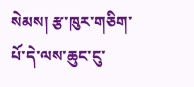སེམས། རྩ་ཁུར་གཅིག་པོ་དེ་ལས་ཆུང་ངུ་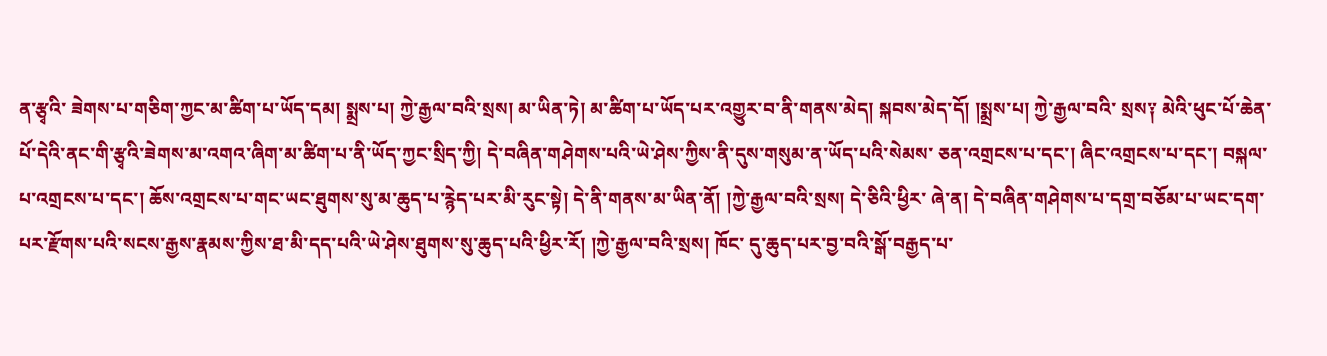ན་རྩྭའི་ ཟེགས་པ་གཅིག་ཀྱང་མ་ཚིག་པ་ཡོད་དམ། སྨྲས་པ། ཀྱེ་རྒྱལ་བའི་སྲས། མ་ཡིན་ཏེ། མ་ཚིག་པ་ཡོད་པར་འགྱུར་བ་ནི་གནས་མེད། སྐབས་མེད་དོ། །སྨྲས་པ། ཀྱེ་རྒྱལ་བའི་ སྲས༑ མེའི་ཕུང་པོ་ཆེན་པོ་དེའི་ནང་གི་རྩྭའི་ཟེགས་མ་འགའ་ཞིག་མ་ཚིག་པ་ནི་ཡོད་ཀྱང་སྲིད་ཀྱི། དེ་བཞིན་གཤེགས་པའི་ཡེ་ཤེས་ཀྱིས་ནི་དུས་གསུམ་ན་ཡོད་པའི་སེམས་ ཅན་འགྲངས་པ་དང་། ཞིང་འགྲངས་པ་དང་། བསྐལ་པ་འགྲངས་པ་དང་། ཆོས་འགྲངས་པ་གང་ཡང་ཐུགས་སུ་མ་ཆུད་པ་རྙེད་པར་མི་རུང་སྟེ། དེ་ནི་གནས་མ་ཡིན་ནོ། །ཀྱེ་རྒྱལ་བའི་སྲས། དེ་ཅིའི་ཕྱིར་ ཞེ་ན། དེ་བཞིན་གཤེགས་པ་དགྲ་བཅོམ་པ་ཡང་དག་པར་རྫོགས་པའི་སངས་རྒྱས་རྣམས་ཀྱིས་ཐ་མི་དད་པའི་ཡེ་ཤེས་ཐུགས་སུ་ཆུད་པའི་ཕྱིར་རོ། །ཀྱེ་རྒྱལ་བའི་སྲས། ཁོང་ དུ་ཆུད་པར་བྱ་བའི་སྒོ་བརྒྱད་པ་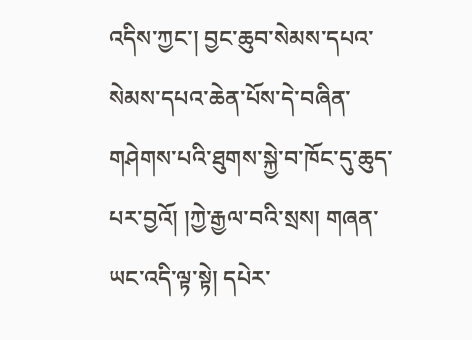འདིས་ཀྱང་། བྱང་ཆུབ་སེམས་དཔའ་སེམས་དཔའ་ཆེན་པོས་དེ་བཞིན་གཤེགས་པའི་ཐུགས་སྐྱེ་བ་ཁོང་དུ་ཆུད་པར་བྱའོ། །ཀྱེ་རྒྱལ་བའི་སྲས། གཞན་ཡང་འདི་ལྟ་སྟེ། དཔེར་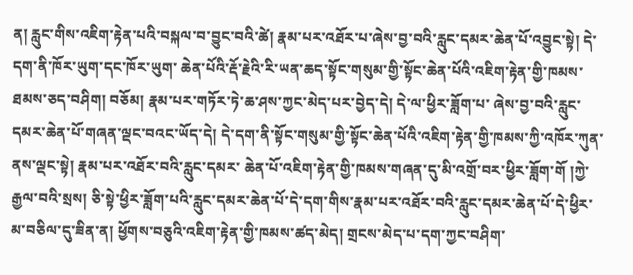ན། རླུང་གིས་འཇིག་རྟེན་པའི་བསྐལ་བ་བྱུང་བའི་ཚེ། རྣམ་པར་འཐོར་པ་ཞེས་བྱ་བའི་རླུང་དམར་ཆེན་པོ་འབྱུང་སྟེ། དེ་དག་ནི་ཁོར་ཡུག་དང་ཁོར་ཡུག་ ཆེན་པོའི་རྡོ་རྗེའི་རི་ཡན་ཆད་སྟོང་གསུམ་གྱི་སྟོང་ཆེན་པོའི་འཇིག་རྟེན་གྱི་ཁམས་ཐམས་ཅད་བཤིག། བཅོམ། རྣམ་པར་གཏོར་ཏེ་ཆ་ཤས་ཀྱང་མེད་པར་བྱེད་དེ། དེ་ལ་ཕྱིར་ཟློག་པ་ ཞེས་བྱ་བའི་རླུང་དམར་ཆེན་པོ་གཞན་ལྡང་བའང་ཡོད་དེ། དེ་དག་ནི་སྟོང་གསུམ་གྱི་སྟོང་ཆེན་པོའི་འཇིག་རྟེན་གྱི་ཁམས་ཀྱི་འཁོར་ཀུན་ནས་ལྡང་སྟེ། རྣམ་པར་འཐོར་བའི་རླུང་དམར་ ཆེན་པོ་འཇིག་རྟེན་གྱི་ཁམས་གཞན་དུ་མི་འགྲོ་བར་ཕྱིར་ཟློག་གོ །ཀྱེ་རྒྱལ་བའི་སྲས། ཅི་སྟེ་ཕྱིར་ཟློག་པའི་རླུང་དམར་ཆེན་པོ་དེ་དག་གིས་རྣམ་པར་འཐོར་བའི་རླུང་དམར་ཆེན་པོ་དེ་ཕྱིར་ མ་བཅིལ་དུ་ཟིན་ན། ཕྱོགས་བཅུའི་འཇིག་རྟེན་གྱི་ཁམས་ཚད་མེད། གྲངས་མེད་པ་དག་ཀྱང་བཤིག་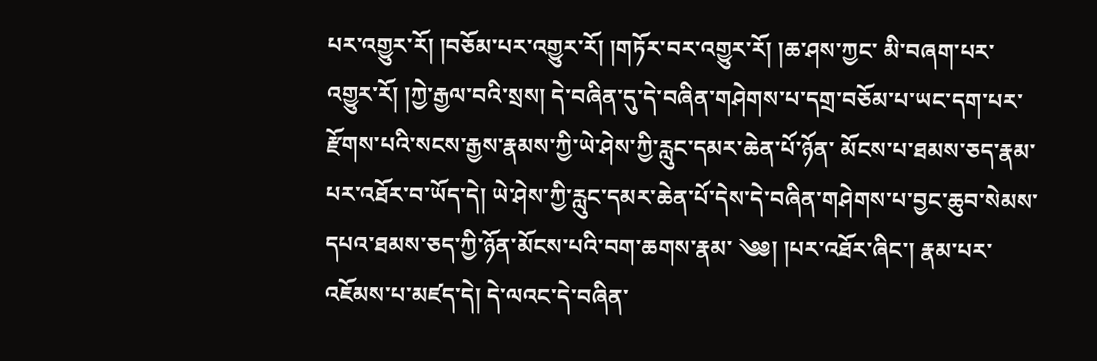པར་འགྱུར་རོ། །བཅོམ་པར་འགྱུར་རོ། །གཏོར་བར་འགྱུར་རོ། །ཆ་ཤས་ཀྱང་ མི་བཞག་པར་འགྱུར་རོ། །ཀྱེ་རྒྱལ་བའི་སྲས། དེ་བཞིན་དུ་དེ་བཞིན་གཤེགས་པ་དགྲ་བཅོམ་པ་ཡང་དག་པར་རྫོགས་པའི་སངས་རྒྱས་རྣམས་ཀྱི་ཡེ་ཤེས་ཀྱི་རླུང་དམར་ཆེན་པོ་ཉོན་ མོངས་པ་ཐམས་ཅད་རྣམ་པར་འཐོར་བ་ཡོད་དེ། ཡེ་ཤེས་ཀྱི་རླུང་དམར་ཆེན་པོ་དེས་དེ་བཞིན་གཤེགས་པ་བྱང་ཆུབ་སེམས་དཔའ་ཐམས་ཅད་ཀྱི་ཉོན་མོངས་པའི་བག་ཆགས་རྣམ་ ༄༅། །པར་འཐོར་ཞིང་། རྣམ་པར་འཇོམས་པ་མཛད་དེ། དེ་ལའང་དེ་བཞིན་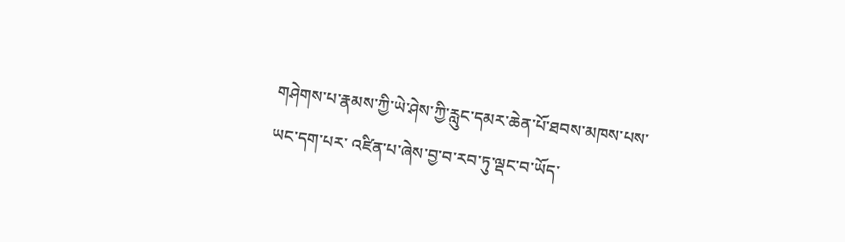གཤེགས་པ་རྣམས་ཀྱི་ཡེ་ཤེས་ཀྱི་རླུང་དམར་ཆེན་པོ་ཐབས་མཁས་པས་ཡང་དག་པར་ འཛིན་པ་ཞེས་བྱ་བ་རབ་ཏུ་ལྡང་བ་ཡོད་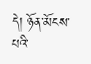དེ། ཉོན་མོངས་པའི་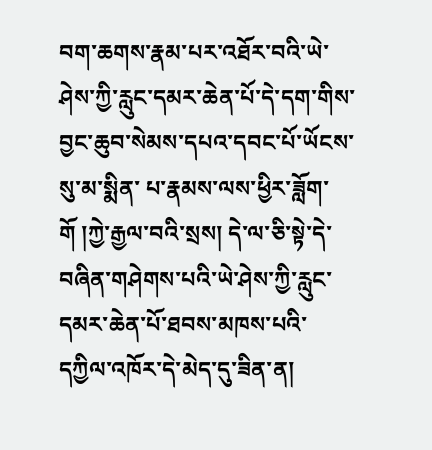བག་ཆགས་རྣམ་པར་འཐོར་བའི་ཡེ་ཤེས་ཀྱི་རླུང་དམར་ཆེན་པོ་དེ་དག་གིས་བྱང་ཆུབ་སེམས་དཔའ་དབང་པོ་ཡོངས་སུ་མ་སྨིན་ པ་རྣམས་ལས་ཕྱིར་ཟློག་གོ །ཀྱེ་རྒྱལ་བའི་སྲས། དེ་ལ་ཅི་སྟེ་དེ་བཞིན་གཤེགས་པའི་ཡེ་ཤེས་ཀྱི་རླུང་དམར་ཆེན་པོ་ཐབས་མཁས་པའི་དཀྱིལ་འཁོར་དེ་མེད་དུ་ཟིན་ན།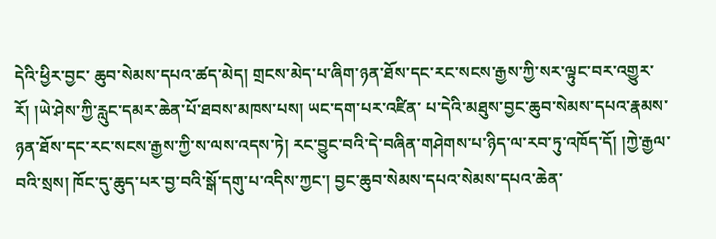དེའི་ཕྱིར་བྱང་ ཆུབ་སེམས་དཔའ་ཚད་མེད། གྲངས་མེད་པ་ཞིག་ཉན་ཐོས་དང་རང་སངས་རྒྱས་ཀྱི་སར་ལྟུང་བར་འགྱུར་རོ། །ཡེ་ཤེས་ཀྱི་རླུང་དམར་ཆེན་པོ་ཐབས་མཁས་པས། ཡང་དག་པར་འཛིན་ པ་དེའི་མཐུས་བྱང་ཆུབ་སེམས་དཔའ་རྣམས་ཉན་ཐོས་དང་རང་སངས་རྒྱས་ཀྱི་ས་ལས་འདས་ཏེ། རང་བྱུང་བའི་དེ་བཞིན་གཤེགས་པ་ཉིད་ལ་རབ་ཏུ་འཁོད་དོ། །ཀྱེ་རྒྱལ་བའི་སྲས། ཁོང་དུ་ཆུད་པར་བྱ་བའི་སྒོ་དགུ་པ་འདིས་ཀྱང་། བྱང་ཆུབ་སེམས་དཔའ་སེམས་དཔའ་ཆེན་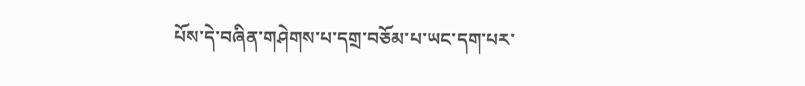པོས་དེ་བཞིན་གཤེགས་པ་དགྲ་བཅོམ་པ་ཡང་དག་པར་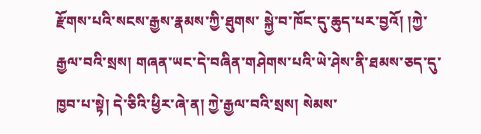རྫོགས་པའི་སངས་རྒྱས་རྣམས་ཀྱི་ཐུགས་ སྐྱེ་བ་ཁོང་དུ་ཆུད་པར་བྱའོ། །ཀྱེ་རྒྱལ་བའི་སྲས། གཞན་ཡང་དེ་བཞིན་གཤེགས་པའི་ཡེ་ཤེས་ནི་ཐམས་ཅད་དུ་ཁྱབ་པ་སྟེ། དེ་ཅིའི་ཕྱིར་ཞེ་ན། ཀྱེ་རྒྱལ་བའི་སྲས། སེམས་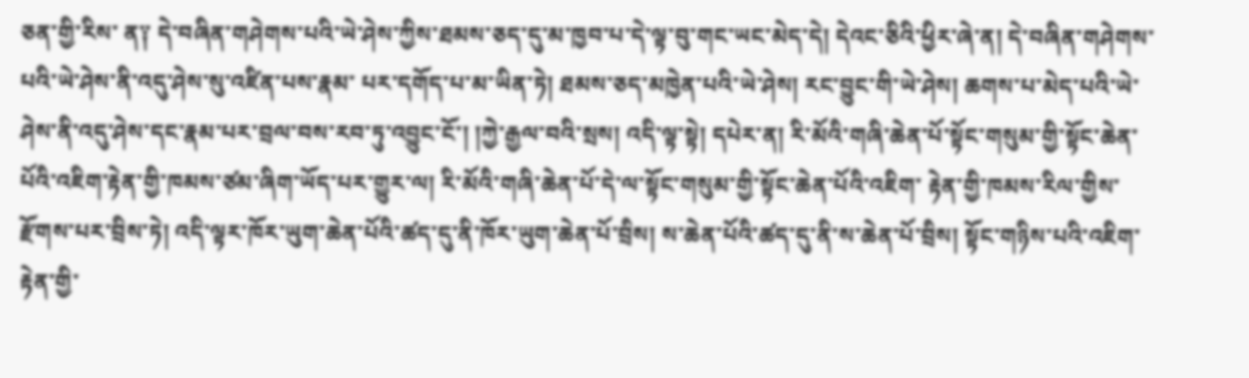ཅན་གྱི་རིས་ ན༑ དེ་བཞིན་གཤེགས་པའི་ཡེ་ཤེས་ཀྱིས་ཐམས་ཅད་དུ་མ་ཁྱབ་པ་དེ་ལྟ་བུ་གང་ཡང་མེད་དེ། དེའང་ཅིའི་ཕྱིར་ཞེ་ན། དེ་བཞིན་གཤེགས་པའི་ཡེ་ཤེས་ནི་འདུ་ཤེས་སུ་འཛིན་པས་རྣམ་ པར་དགོད་པ་མ་ཡིན་ཏེ། ཐམས་ཅད་མཁྱེན་པའི་ཡེ་ཤེས། རང་བྱུང་གི་ཡེ་ཤེས། ཆགས་པ་མེད་པའི་ཡེ་ཤེས་ནི་འདུ་ཤེས་དང་རྣམ་པར་བྲལ་བས་རབ་ཏུ་འབྱུང་ངོ་། །ཀྱེ་རྒྱལ་བའི་སྲས། འདི་ལྟ་སྟེ། དཔེར་ན། རི་མོའི་གཞི་ཆེན་པོ་སྟོང་གསུམ་གྱི་སྟོང་ཆེན་པོའི་འཇིག་རྟེན་གྱི་ཁམས་ཙམ་ཞིག་ཡོད་པར་གྱུར་ལ། རི་མོའི་གཞི་ཆེན་པོ་དེ་ལ་སྟོང་གསུམ་གྱི་སྟོང་ཆེན་པོའི་འཇིག་ རྟེན་གྱི་ཁམས་རིལ་གྱིས་རྫོགས་པར་བྲིས་ཏེ། འདི་ལྟར་ཁོར་ཡུག་ཆེན་པོའི་ཚད་དུ་ནི་ཁོར་ཡུག་ཆེན་པོ་བྲིས། ས་ཆེན་པོའི་ཚད་དུ་ནི་ས་ཆེན་པོ་བྲིས། སྟོང་གཉིས་པའི་འཇིག་རྟེན་གྱི་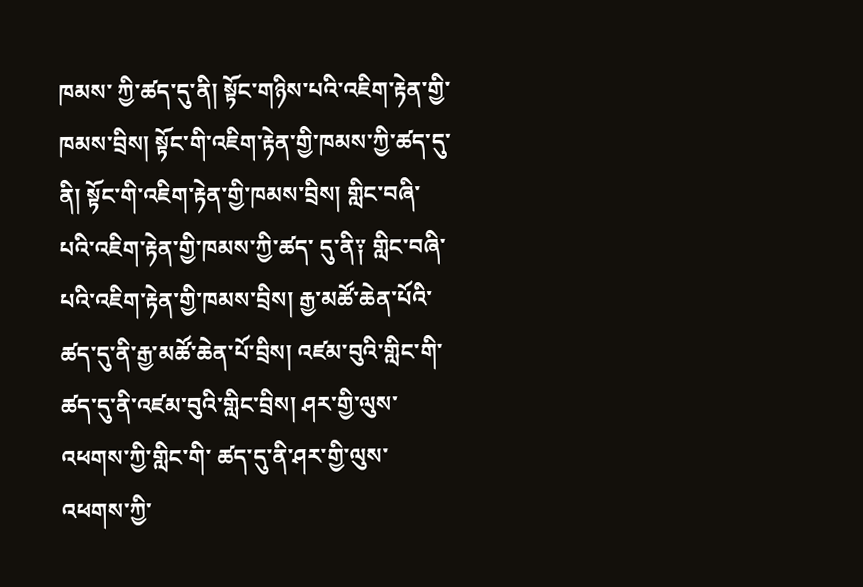ཁམས་ ཀྱི་ཚད་དུ་ནི། སྟོང་གཉིས་པའི་འཇིག་རྟེན་གྱི་ཁམས་བྲིས། སྟོང་གི་འཇིག་རྟེན་གྱི་ཁམས་ཀྱི་ཚད་དུ་ནི། སྟོང་གི་འཇིག་རྟེན་གྱི་ཁམས་བྲིས། གླིང་བཞི་པའི་འཇིག་རྟེན་གྱི་ཁམས་ཀྱི་ཚད་ དུ་ནི༑ གླིང་བཞི་པའི་འཇིག་རྟེན་གྱི་ཁམས་བྲིས། རྒྱ་མཚོ་ཆེན་པོའི་ཚད་དུ་ནི་རྒྱ་མཚོ་ཆེན་པོ་བྲིས། འཛམ་བུའི་གླིང་གི་ཚད་དུ་ནི་འཛམ་བུའི་གླིང་བྲིས། ཤར་གྱི་ལུས་འཕགས་ཀྱི་གླིང་གི་ ཚད་དུ་ནི་ཤར་གྱི་ལུས་འཕགས་ཀྱི་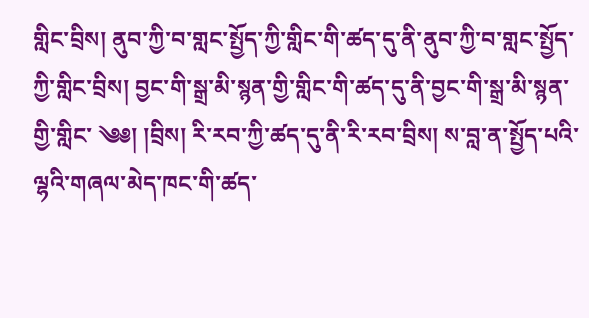གླིང་བྲིས། ནུབ་ཀྱི་བ་གླང་སྤྱོད་ཀྱི་གླིང་གི་ཚད་དུ་ནི་ནུབ་ཀྱི་བ་གླང་སྤྱོད་ཀྱི་གླིང་བྲིས། བྱང་གི་སྒྲ་མི་སྙན་གྱི་གླིང་གི་ཚད་དུ་ནི་བྱང་གི་སྒྲ་མི་སྙན་གྱི་གླིང་ ༄༅། །བྲིས། རི་རབ་ཀྱི་ཚད་དུ་ནི་རི་རབ་བྲིས། ས་བླ་ན་སྤྱོད་པའི་ལྷའི་གཞལ་མེད་ཁང་གི་ཚད་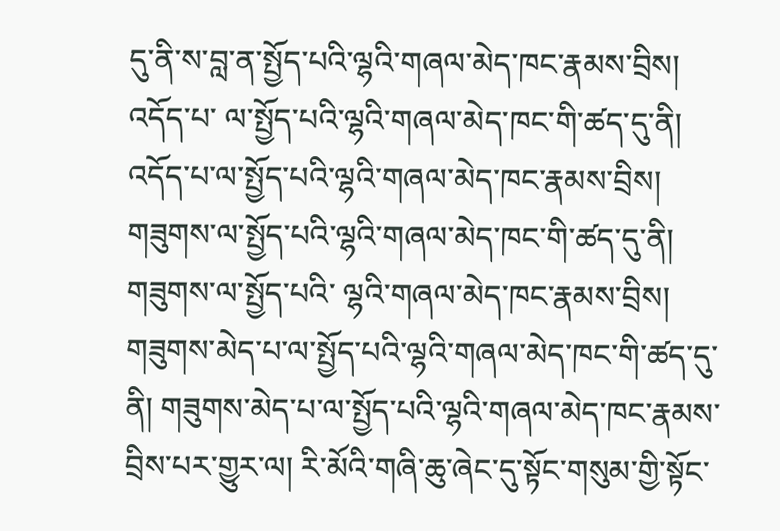དུ་ནི་ས་བླ་ན་སྤྱོད་པའི་ལྷའི་གཞལ་མེད་ཁང་རྣམས་བྲིས། འདོད་པ་ ལ་སྤྱོད་པའི་ལྷའི་གཞལ་མེད་ཁང་གི་ཚད་དུ་ནི། འདོད་པ་ལ་སྤྱོད་པའི་ལྷའི་གཞལ་མེད་ཁང་རྣམས་བྲིས། གཟུགས་ལ་སྤྱོད་པའི་ལྷའི་གཞལ་མེད་ཁང་གི་ཚད་དུ་ནི། གཟུགས་ལ་སྤྱོད་པའི་ ལྷའི་གཞལ་མེད་ཁང་རྣམས་བྲིས། གཟུགས་མེད་པ་ལ་སྤྱོད་པའི་ལྷའི་གཞལ་མེད་ཁང་གི་ཚད་དུ་ནི། གཟུགས་མེད་པ་ལ་སྤྱོད་པའི་ལྷའི་གཞལ་མེད་ཁང་རྣམས་བྲིས་པར་གྱུར་ལ། རི་མོའི་གཞི་ཆུ་ཞེང་དུ་སྟོང་གསུམ་གྱི་སྟོང་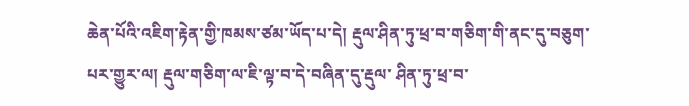ཆེན་པོའི་འཇིག་རྟེན་གྱི་ཁམས་ཙམ་ཡོད་པ་དེ། རྡུལ་ཤིན་ཏུ་ཕྲ་བ་གཅིག་གི་ནང་དུ་བཅུག་པར་གྱུར་ལ། རྡུལ་གཅིག་ལ་ཇི་ལྟ་བ་དེ་བཞིན་དུ་རྡུལ་ ཤིན་ཏུ་ཕྲ་བ་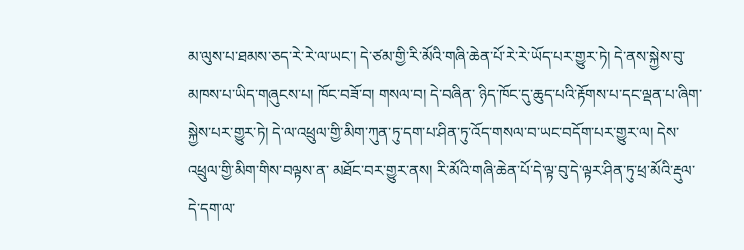མ་ལུས་པ་ཐམས་ཅད་རེ་རེ་ལ་ཡང་། དེ་ཙམ་གྱི་རི་མོའི་གཞི་ཆེན་པོ་རེ་རེ་ཡོད་པར་གྱུར་ཏེ། དེ་ནས་སྐྱེས་བུ་མཁས་པ་ཡིད་གཞུངས་པ། ཁོང་བཟོ་བ། གསལ་བ། དེ་བཞིན་ ཉིད་ཁོང་དུ་ཆུད་པའི་རྟོགས་པ་དང་ལྡན་པ་ཞིག་སྐྱེས་པར་གྱུར་ཏེ། དེ་ལ་འཕྲུལ་གྱི་མིག་ཀུན་ཏུ་དག་པ་ཤིན་ཏུ་འོད་གསལ་བ་ཡང་བདོག་པར་གྱུར་ལ། དེས་འཕྲུལ་གྱི་མིག་གིས་བལྟས་ན་ མཐོང་བར་གྱུར་ནས། རི་མོའི་གཞི་ཆེན་པོ་དེ་ལྟ་བུ་དེ་ལྟར་ཤིན་ཏུ་ཕྲ་མོའི་རྡུལ་དེ་དག་ལ་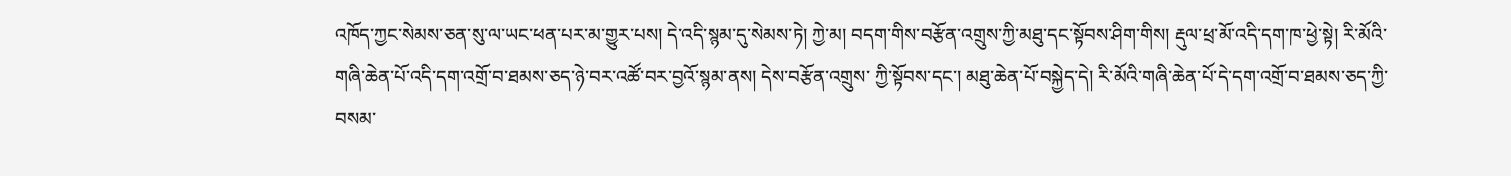འཁོད་ཀྱང་སེམས་ཅན་སུ་ལ་ཡང་ཕན་པར་མ་གྱུར་པས། དེ་འདི་སྙམ་དུ་སེམས་ཏེ། ཀྱེ་མ། བདག་གིས་བརྩོན་འགྲུས་ཀྱི་མཐུ་དང་སྟོབས་ཤིག་གིས། རྡུལ་ཕྲ་མོ་འདི་དག་ཁ་ཕྱེ་སྟེ། རི་མོའི་གཞི་ཆེན་པོ་འདི་དག་འགྲོ་བ་ཐམས་ཅད་ཉེ་བར་འཚོ་བར་བྱའོ་སྙམ་ནས། དེས་བརྩོན་འགྲུས་ ཀྱི་སྟོབས་དང་། མཐུ་ཆེན་པོ་བསྐྱེད་དེ། རི་མོའི་གཞི་ཆེན་པོ་དེ་དག་འགྲོ་བ་ཐམས་ཅད་ཀྱི་བསམ་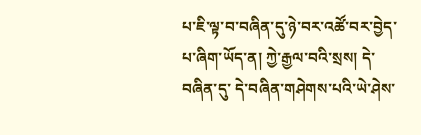པ་ཇི་ལྟ་བ་བཞིན་དུ་ཉེ་བར་འཚོ་བར་བྱེད་པ་ཞིག་ཡོད་ན། ཀྱེ་རྒྱལ་བའི་སྲས། དེ་བཞིན་དུ་ དེ་བཞིན་གཤེགས་པའི་ཡེ་ཤེས་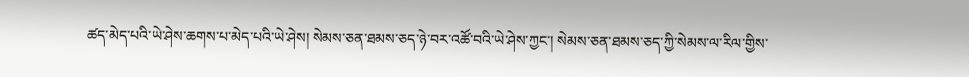ཚད་མེད་པའི་ཡེ་ཤེས་ཆགས་པ་མེད་པའི་ཡེ་ཤེས། སེམས་ཅན་ཐམས་ཅད་ཉེ་བར་འཚོ་བའི་ཡེ་ཤེས་ཀྱང་། སེམས་ཅན་ཐམས་ཅད་ཀྱི་སེམས་ལ་རིལ་གྱིས་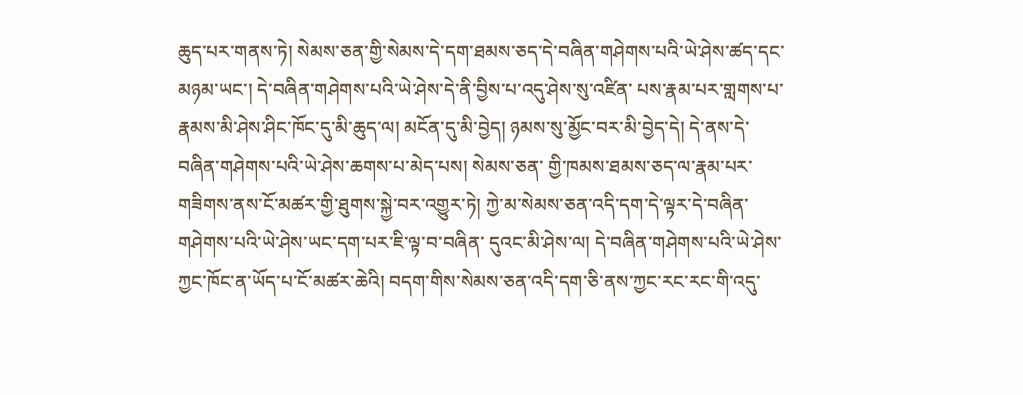ཆུད་པར་གནས་ཏེ། སེམས་ཅན་གྱི་སེམས་དེ་དག་ཐམས་ཅད་དེ་བཞིན་གཤེགས་པའི་ཡེ་ཤེས་ཚད་དང་མཉམ་ཡང་། དེ་བཞིན་གཤེགས་པའི་ཡེ་ཤེས་དེ་ནི་བྱིས་པ་འདུ་ཤེས་སུ་འཛིན་ པས་རྣམ་པར་གླགས་པ་རྣམས་མི་ཤེས་ཤིང་ཁོང་དུ་མི་ཆུད་ལ། མངོན་དུ་མི་བྱེད། ཉམས་སུ་མྱོང་བར་མི་བྱེད་དེ། དེ་ནས་དེ་བཞིན་གཤེགས་པའི་ཡེ་ཤེས་ཆགས་པ་མེད་པས། སེམས་ཅན་ གྱི་ཁམས་ཐམས་ཅད་ལ་རྣམ་པར་གཟིགས་ནས་ངོ་མཚར་གྱི་ཐུགས་སྐྱེ་བར་འགྱུར་ཏེ། ཀྱེ་མ་སེམས་ཅན་འདི་དག་དེ་ལྟར་དེ་བཞིན་གཤེགས་པའི་ཡེ་ཤེས་ཡང་དག་པར་ཇི་ལྟ་བ་བཞིན་ དུའང་མི་ཤེས་ལ། དེ་བཞིན་གཤེགས་པའི་ཡེ་ཤེས་ཀྱང་ཁོང་ན་ཡོད་པ་ངོ་མཚར་ཆེའི། བདག་གིས་སེམས་ཅན་འདི་དག་ཅི་ནས་ཀྱང་རང་རང་གི་འདུ་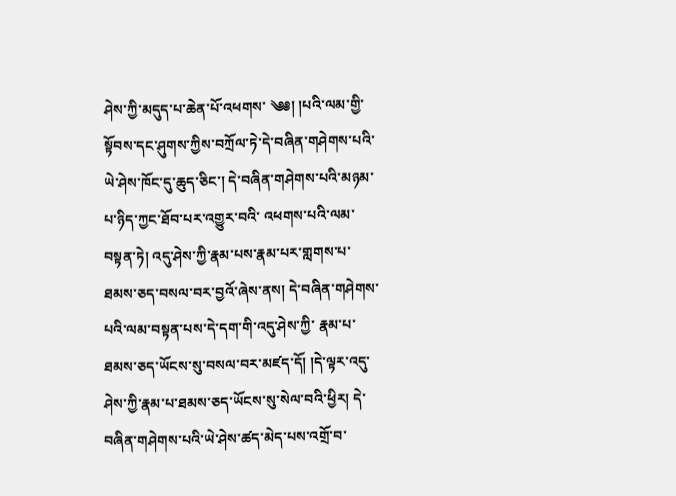ཤེས་ཀྱི་མདུད་པ་ཆེན་པོ་འཕགས་ ༄༅། །པའི་ལམ་གྱི་སྟོབས་དང་ཤུགས་ཀྱིས་བཀྲོལ་ཏེ་དེ་བཞིན་གཤེགས་པའི་ཡེ་ཤེས་ཁོང་དུ་ཆུད་ཅིང་། དེ་བཞིན་གཤེགས་པའི་མཉམ་པ་ཉིད་ཀྱང་ཐོབ་པར་འགྱུར་བའི་ འཕགས་པའི་ལམ་བསྟན་ཏེ། འདུ་ཤེས་ཀྱི་རྣམ་པས་རྣམ་པར་གླགས་པ་ཐམས་ཅད་བསལ་བར་བྱའོ་ཞེས་ནས། དེ་བཞིན་གཤེགས་པའི་ལམ་བསྟན་པས་དེ་དག་གི་འདུ་ཤེས་ཀྱི་ རྣམ་པ་ཐམས་ཅད་ཡོངས་སུ་བསལ་བར་མཛད་དོ། །དེ་ལྟར་འདུ་ཤེས་ཀྱི་རྣམ་པ་ཐམས་ཅད་ཡོངས་སུ་སེལ་བའི་ཕྱིར། དེ་བཞིན་གཤེགས་པའི་ཡེ་ཤེས་ཚད་མེད་པས་འགྲོ་བ་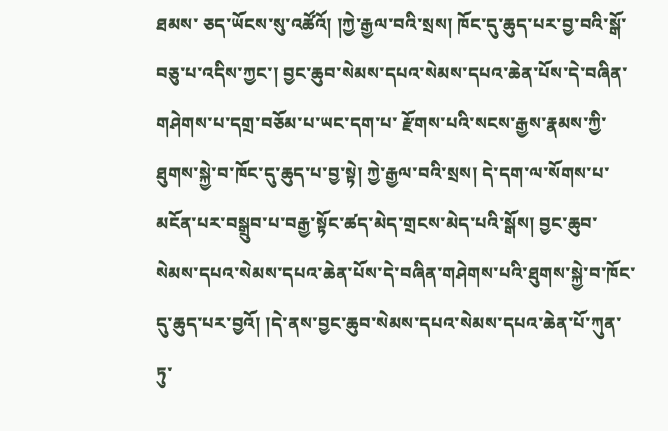ཐམས་ ཅད་ཡོངས་སུ་འཚོའོ། །ཀྱེ་རྒྱལ་བའི་སྲས། ཁོང་དུ་ཆུད་པར་བྱ་བའི་སྒོ་བཅུ་པ་འདིས་ཀྱང་། བྱང་ཆུབ་སེམས་དཔའ་སེམས་དཔའ་ཆེན་པོས་དེ་བཞིན་གཤེགས་པ་དགྲ་བཅོམ་པ་ཡང་དག་པ་ རྫོགས་པའི་སངས་རྒྱས་རྣམས་ཀྱི་ཐུགས་སྐྱེ་བ་ཁོང་དུ་ཆུད་པ་བྱ་སྟེ། ཀྱེ་རྒྱལ་བའི་སྲས། དེ་དག་ལ་སོགས་པ་མངོན་པར་བསྒྲུབ་པ་བརྒྱ་སྟོང་ཚད་མེད་གྲངས་མེད་པའི་སྒོས། བྱང་ཆུབ་ སེམས་དཔའ་སེམས་དཔའ་ཆེན་པོས་དེ་བཞིན་གཤེགས་པའི་ཐུགས་སྐྱེ་བ་ཁོང་དུ་ཆུད་པར་བྱའོ། །དེ་ནས་བྱང་ཆུབ་སེམས་དཔའ་སེམས་དཔའ་ཆེན་པོ་ཀུན་ཏུ་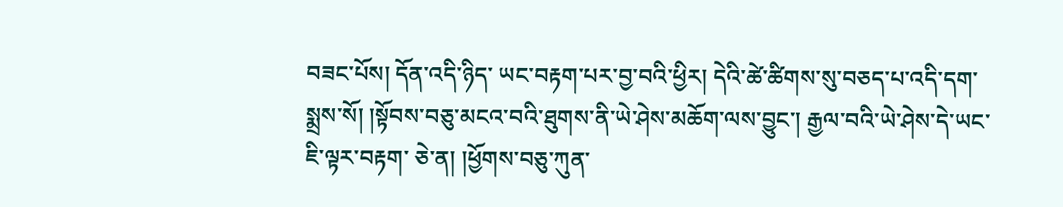བཟང་པོས། དོན་འདི་ཉིད་ ཡང་བརྟག་པར་བྱ་བའི་ཕྱིར། དེའི་ཚེ་ཚིགས་སུ་བཅད་པ་འདི་དག་སྨྲས་སོ། །སྟོབས་བཅུ་མངའ་བའི་ཐུགས་ནི་ཡེ་ཤེས་མཆོག་ལས་བྱུང་། རྒྱལ་བའི་ཡེ་ཤེས་དེ་ཡང་ཇི་ལྟར་བརྟག་ ཅེ་ན། །ཕྱོགས་བཅུ་ཀུན་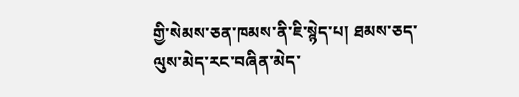གྱི་སེམས་ཅན་ཁམས་ནི་ཇི་སྙེད་པ། ཐམས་ཅད་ལུས་མེད་རང་བཞིན་མེད་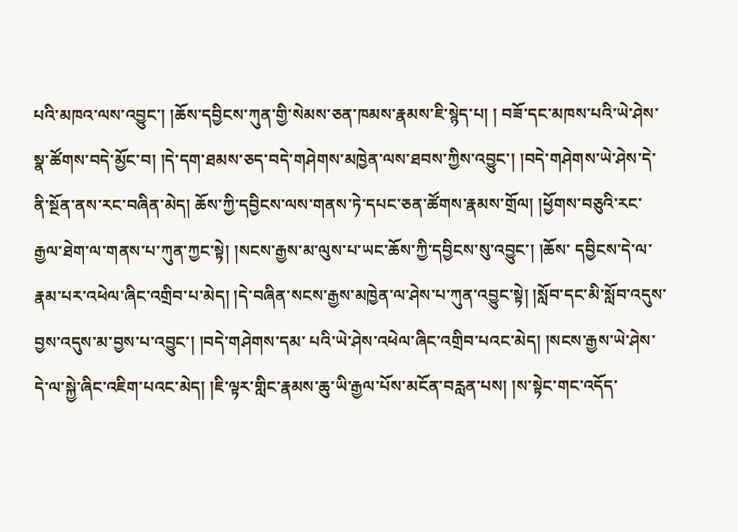པའི་མཁའ་ལས་འབྱུང་། །ཆོས་དབྱིངས་ཀུན་གྱི་སེམས་ཅན་ཁམས་རྣམས་ཇི་སྙེད་པ། ། བཟོ་དང་མཁས་པའི་ཡེ་ཤེས་སྣ་ཚོགས་བདེ་མྱོང་བ། །དེ་དག་ཐམས་ཅད་བདེ་གཤེགས་མཁྱེན་ལས་ཐབས་ཀྱིས་འབྱུང་། །བདེ་གཤེགས་ཡེ་ཤེས་དེ་ནི་སྔོན་ནས་རང་བཞིན་མེད། ཆོས་ཀྱི་དབྱིངས་ལས་གནས་ཏེ་དཔང་ཅན་ཚོགས་རྣམས་གྲོལ། །ཕྱོགས་བཅུའི་རང་རྒྱལ་ཐེག་ལ་གནས་པ་ཀུན་ཀྱང་སྟེ། །སངས་རྒྱས་མ་ལུས་པ་ཡང་ཆོས་ཀྱི་དབྱིངས་སུ་འབྱུང་། །ཆོས་ དབྱིངས་དེ་ལ་རྣམ་པར་འཕེལ་ཞིང་འགྲིབ་པ་མེད། །དེ་བཞིན་སངས་རྒྱས་མཁྱེན་ལ་ཤེས་པ་ཀུན་འབྱུང་སྟེ། །སློབ་དང་མི་སློབ་འདུས་བྱས་འདུས་མ་བྱས་པ་འབྱུང་། །བདེ་གཤེགས་དམ་ པའི་ཡེ་ཤེས་འཕེལ་ཞིང་འགྲིབ་པའང་མེད། །སངས་རྒྱས་ཡེ་ཤེས་དེ་ལ་སྐྱེ་ཞིང་འཇིག་པའང་མེད། །ཇི་ལྟར་གླིང་རྣམས་ཆུ་ཡི་རྒྱལ་པོས་མངོན་བརླན་པས། །ས་སྟེང་གང་འདོད་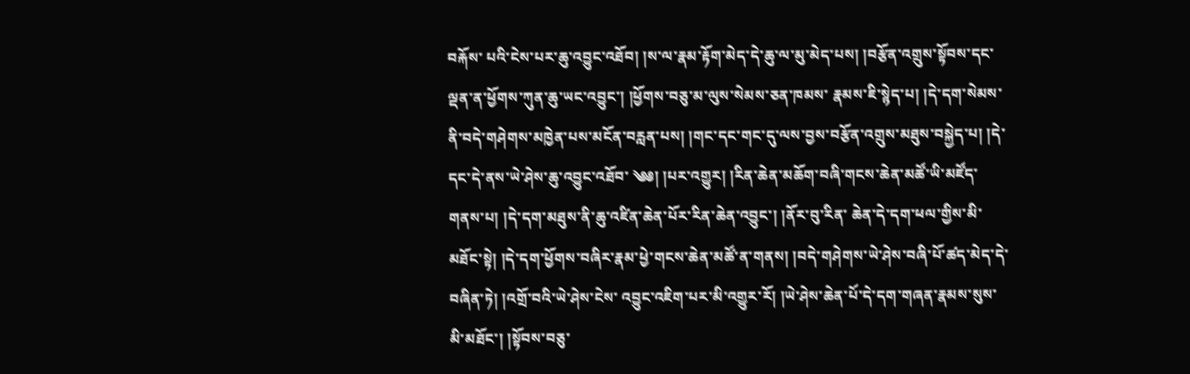བརྐོས་ པའི་ངེས་པར་ཆུ་འབྱུང་འཐོབ། །ས་ལ་རྣམ་རྟོག་མེད་དེ་ཆུ་ལ་མུ་མེད་པས། །བརྩོན་འགྲུས་སྟོབས་དང་ལྡན་ན་ཕྱོགས་ཀུན་ཆུ་ཡང་འབྱུང་། །ཕྱོགས་བཅུ་མ་ལུས་སེམས་ཅན་ཁམས་ རྣམས་ཇི་སྙེད་པ། །དེ་དག་སེམས་ནི་བདེ་གཤེགས་མཁྱེན་པས་མངོན་བརླན་པས། །གང་དང་གང་དུ་ལས་བྱས་བརྩོན་འགྲུས་མཐུས་བསྐྱེད་པ། །དེ་དང་དེ་ནས་ཡེ་ཤེས་ཆུ་འབྱུང་འཐོབ་ ༄༅། །པར་འགྱུར། །རིན་ཆེན་མཆོག་བཞི་གངས་ཆེན་མཚོ་ཡི་མཛོད་གནས་པ། །དེ་དག་མཐུས་ནི་ཆུ་འཛིན་ཆེན་པོར་རིན་ཆེན་འབྱུང་། །ནོར་བུ་རིན་ ཆེན་དེ་དག་ཕལ་གྱིས་མི་མཐོང་སྟེ། །དེ་དག་ཕྱོགས་བཞིར་རྣམ་ཕྱེ་གངས་ཆེན་མཚོ་ན་གནས། །བདེ་གཤེགས་ཡེ་ཤེས་བཞི་པོ་ཚད་མེད་དེ་བཞིན་ཏེ། །འགྲོ་བའི་ཡེ་ཤེས་ངེས་ འབྱུང་འཇིག་པར་མི་འགྱུར་རོ། །ཡེ་ཤེས་ཆེན་པོ་དེ་དག་གཞན་རྣམས་སུས་མི་མཐོང་། །སྟོབས་བཅུ་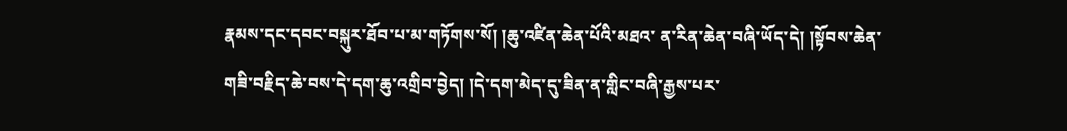རྣམས་དང་དབང་བསྐུར་ཐོབ་པ་མ་གཏོགས་སོ། །ཆུ་འཛིན་ཆེན་པོའི་མཐའ་ ན་རིན་ཆེན་བཞི་ཡོད་དེ། །སྟོབས་ཆེན་གཟི་བརྗིད་ཆེ་བས་དེ་དག་ཆུ་འགྲིབ་བྱེད། །དེ་དག་མེད་དུ་ཟིན་ན་གླིང་བཞི་རྒྱས་པར་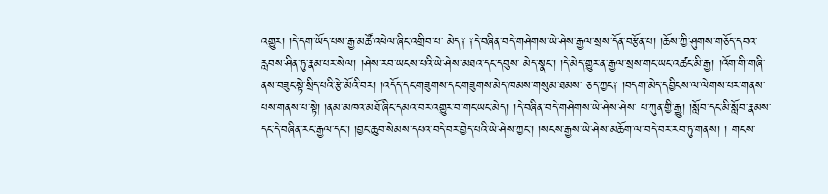འགྱུར། །དེ་དག་ཡོད་པས་རྒྱ་མཚོ་འཕེལ་ཞིང་འགྲིབ་པ་ མེད༑ ༑དེ་བཞིན་བདེ་གཤེགས་ཡེ་ཤེས་རྒྱལ་སྲས་དོན་བརྩོན་པ། །ཆོས་ཀྱི་ཤུགས་གཅོད་དབའ་རླབས་ཤིན་ཏུ་རྣམ་པར་སེལ། །ཤེས་རབ་ཡངས་པའི་ཡེ་ཤེས་མཐའ་དང་དབུས་ མེད་སྣང་། །དེ་མེད་གྱུར་ན་རྒྱལ་སྲས་གང་ཡང་འཚང་མི་རྒྱ། །འོག་གི་གཞི་ནས་བཟུང་སྟེ་སྲིད་པའི་རྩེ་མོའི་བར། །འདོད་དང་གཟུགས་དང་གཟུགས་མེད་ཁམས་གསུམ་ཐམས་ ཅད་ཀྱང༑ །བདག་མེད་དབྱིངས་ལ་ལེགས་པར་གནས་པས་གནས་པ་སྟེ། །ནམ་མཁའ་མཐོ་ཞིང་དམའ་བར་འགྱུར་བ་གང་ཡང་མེད། །དེ་བཞིན་བདེ་གཤེགས་ཡེ་ཤེས་ཤེས་ པ་ཀུན་གྱི་རྒྱུ། །སློབ་དང་མི་སློབ་རྣམས་དང་དེ་བཞིན་རང་རྒྱལ་དང་། །བྱང་ཆུབ་སེམས་དཔའ་བདེ་བར་བྱེད་པའི་ཡེ་ཤེས་ཀྱང་། །སངས་རྒྱས་ཡེ་ཤེས་མཆོག་ལ་བདེ་བར་རབ་ཏུ་གནས། ། གངས་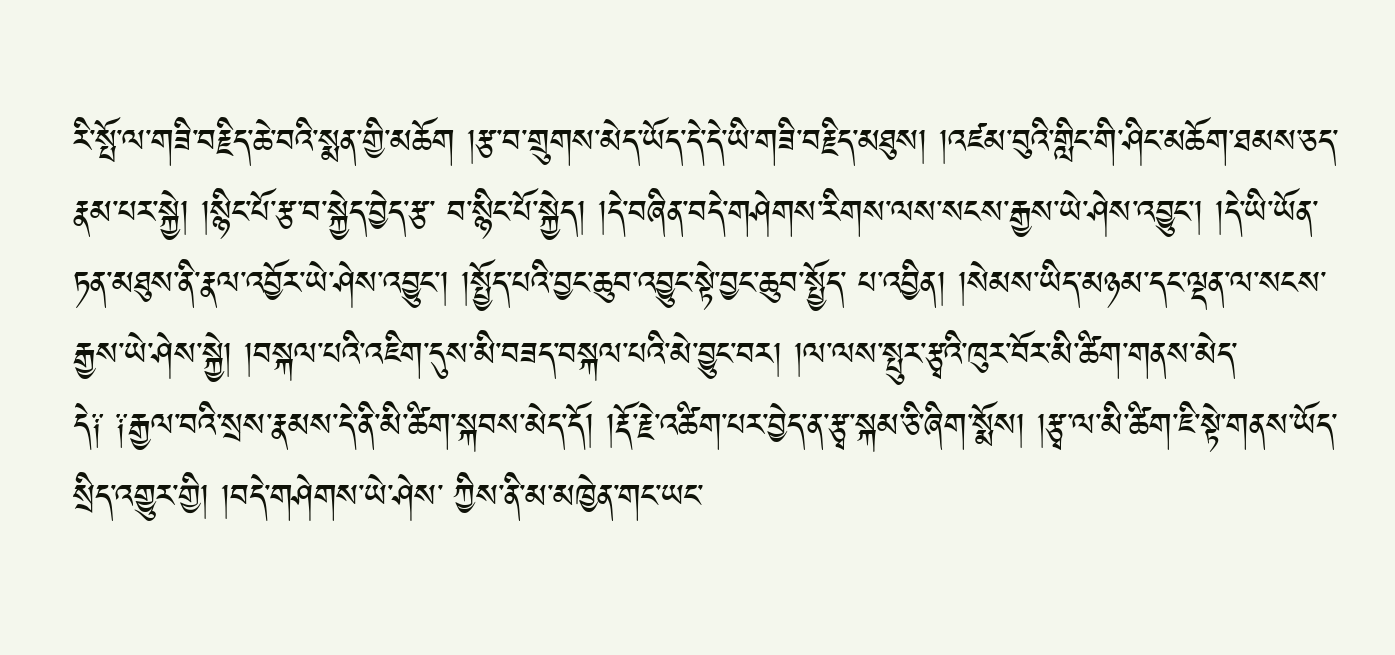རི་སྤོ་ལ་གཟི་བརྗིད་ཆེ་བའི་སྨན་གྱི་མཆོག །རྩ་བ་གྲུགས་མེད་ཡོད་དེ་དེ་ཡི་གཟི་བརྗིད་མཐུས། །འཛམ་བུའི་གླིང་གི་ཤིང་མཆོག་ཐམས་ཅད་རྣམ་པར་སྐྱེ། །སྙིང་པོ་རྩ་བ་སྐྱེད་བྱེད་རྩ་ བ་སྙིང་པོ་སྐྱེད། །དེ་བཞིན་བདེ་གཤེགས་རིགས་ལས་སངས་རྒྱས་ཡེ་ཤེས་འབྱུང་། །དེ་ཡི་ཡོན་ཏན་མཐུས་ནི་རྣལ་འབྱོར་ཡེ་ཤེས་འབྱུང་། །སྤྱོད་པའི་བྱང་ཆུབ་འབྱུང་སྟེ་བྱང་ཆུབ་སྤྱོད་ པ་འབྱིན། །སེམས་ཡིད་མཉམ་དང་ལྡན་ལ་སངས་རྒྱས་ཡེ་ཤེས་སྐྱེ། །བསྐལ་པའི་འཇིག་དུས་མི་བཟད་བསྐལ་པའི་མེ་བྱུང་བར། །ལ་ལས་སྤུར་རྩྭའི་ཁུར་བོར་མི་ཚིག་གནས་མེད་ དེ༑ ༑རྒྱལ་བའི་སྲས་རྣམས་དེ་ནི་མི་ཚིག་སྐབས་མེད་དོ། །རྡོ་རྗེ་འཚིག་པར་བྱེད་ན་རྩྭ་སྐམ་ཅི་ཞིག་སྨོས། །རྩྭ་ལ་མི་ཚིག་ཇི་སྟེ་གནས་ཡོད་སྲིད་འགྱུར་གྱི། །བདེ་གཤེགས་ཡེ་ཤེས་ ཀྱིས་ནི་མ་མཁྱེན་གང་ཡང་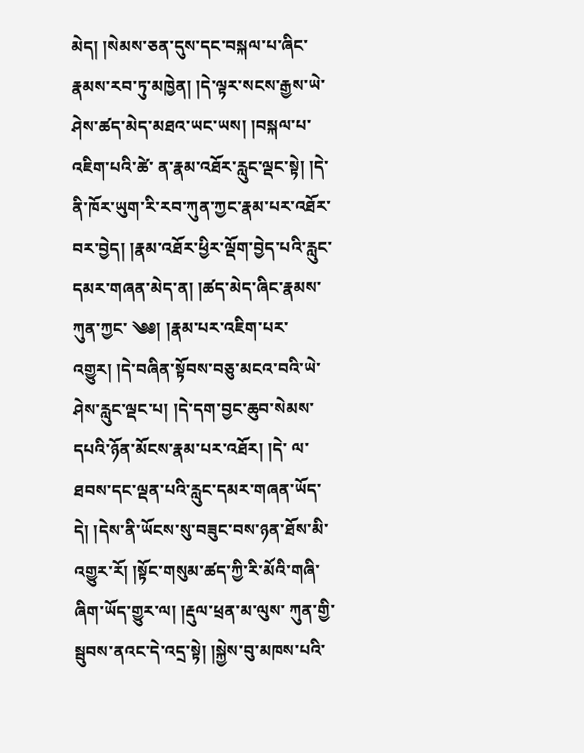མེད། །སེམས་ཅན་དུས་དང་བསྐལ་པ་ཞིང་རྣམས་རབ་ཏུ་མཁྱེན། །དེ་ལྟར་སངས་རྒྱས་ཡེ་ཤེས་ཚད་མེད་མཐའ་ཡང་ཡས། །བསྐལ་པ་འཇིག་པའི་ཚེ་ ན་རྣམ་འཐོར་རླུང་ལྡང་སྟེ། །དེ་ནི་ཁོར་ཡུག་རི་རབ་ཀུན་ཀྱང་རྣམ་པར་འཐོར་བར་བྱེད། །རྣམ་འཐོར་ཕྱིར་ལྡོག་བྱེད་པའི་རླུང་དམར་གཞན་མེད་ན། །ཚད་མེད་ཞིང་རྣམས་ཀུན་ཀྱང་ ༄༅། །རྣམ་པར་འཇིག་པར་འགྱུར། །དེ་བཞིན་སྟོབས་བཅུ་མངའ་བའི་ཡེ་ཤེས་རླུང་ལྡང་པ། །དེ་དག་བྱང་ཆུབ་སེམས་དཔའི་ཉོན་མོངས་རྣམ་པར་འཐོར། །དེ་ ལ་ཐབས་དང་ལྡན་པའི་རླུང་དམར་གཞན་ཡོད་དེ། །དེས་ནི་ཡོངས་སུ་བཟུང་བས་ཉན་ཐོས་མི་འགྱུར་རོ། །སྟོང་གསུམ་ཚད་ཀྱི་རི་མོའི་གཞི་ཞིག་ཡོད་གྱུར་ལ། །རྡུལ་ཕྲན་མ་ལུས་ ཀུན་གྱི་སྦུབས་ནའང་དེ་འདྲ་སྟེ། །སྐྱེས་བུ་མཁས་པའི་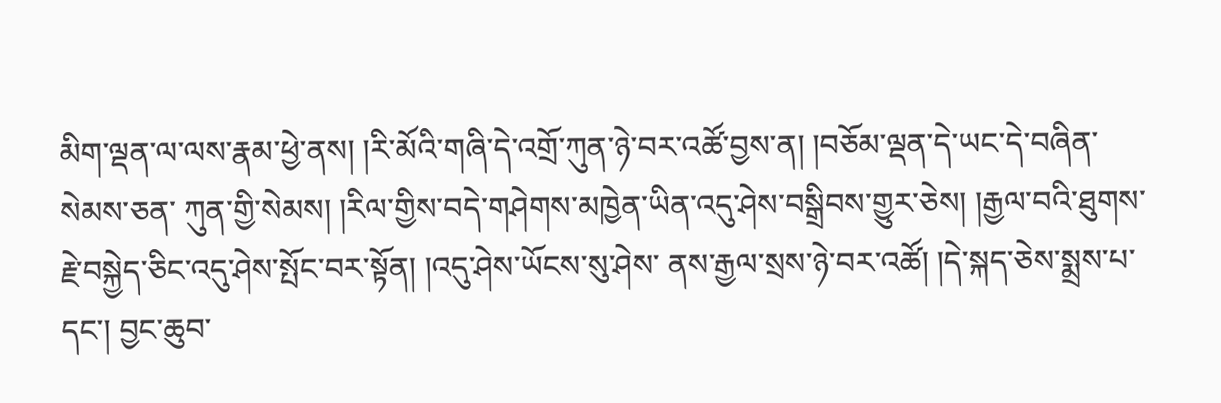མིག་ལྡན་ལ་ལས་རྣམ་ཕྱེ་ནས། །རི་མོའི་གཞི་དེ་འགྲོ་ཀུན་ཉེ་བར་འཚོ་བྱས་ན། །བཅོམ་ལྡན་དེ་ཡང་དེ་བཞིན་སེམས་ཅན་ ཀུན་གྱི་སེམས། །རིལ་གྱིས་བདེ་གཤེགས་མཁྱེན་ཡིན་འདུ་ཤེས་བསྒྲིབས་གྱུར་ཅེས། །རྒྱལ་བའི་ཐུགས་རྗེ་བསྐྱེད་ཅིང་འདུ་ཤེས་སྤོང་བར་སྟོན། །འདུ་ཤེས་ཡོངས་སུ་ཤེས་ ནས་རྒྱལ་སྲས་ཉེ་བར་འཚོ། །དེ་སྐད་ཅེས་སྨྲས་པ་དང་། བྱང་ཆུབ་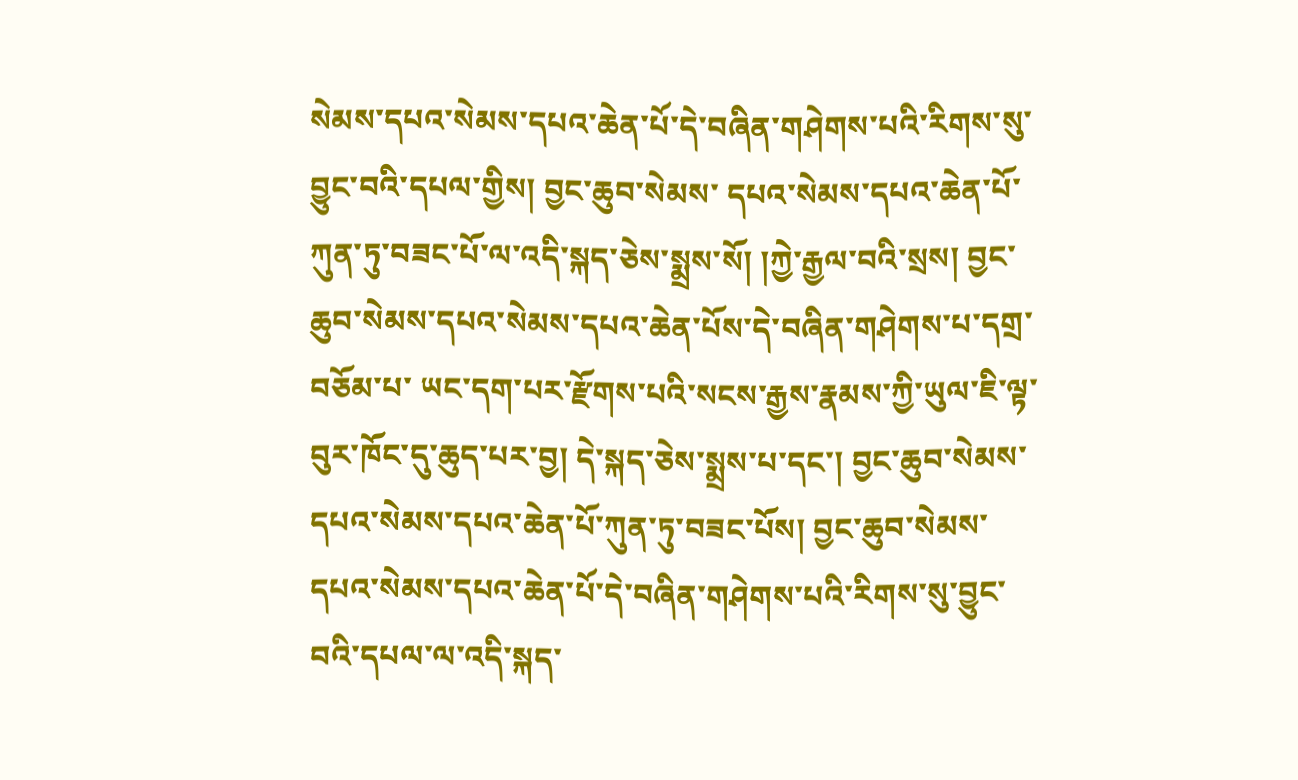སེམས་དཔའ་སེམས་དཔའ་ཆེན་པོ་དེ་བཞིན་གཤེགས་པའི་རིགས་སུ་བྱུང་བའི་དཔལ་གྱིས། བྱང་ཆུབ་སེམས་ དཔའ་སེམས་དཔའ་ཆེན་པོ་ཀུན་ཏུ་བཟང་པོ་ལ་འདི་སྐད་ཅེས་སྨྲས་སོ། །ཀྱེ་རྒྱལ་བའི་སྲས། བྱང་ཆུབ་སེམས་དཔའ་སེམས་དཔའ་ཆེན་པོས་དེ་བཞིན་གཤེགས་པ་དགྲ་བཅོམ་པ་ ཡང་དག་པར་རྫོགས་པའི་སངས་རྒྱས་རྣམས་ཀྱི་ཡུལ་ཇི་ལྟ་བུར་ཁོང་དུ་ཆུད་པར་བྱ། དེ་སྐད་ཅེས་སྨྲས་པ་དང་། བྱང་ཆུབ་སེམས་དཔའ་སེམས་དཔའ་ཆེན་པོ་ཀུན་ཏུ་བཟང་པོས། བྱང་ཆུབ་སེམས་དཔའ་སེམས་དཔའ་ཆེན་པོ་དེ་བཞིན་གཤེགས་པའི་རིགས་སུ་བྱུང་བའི་དཔལ་ལ་འདི་སྐད་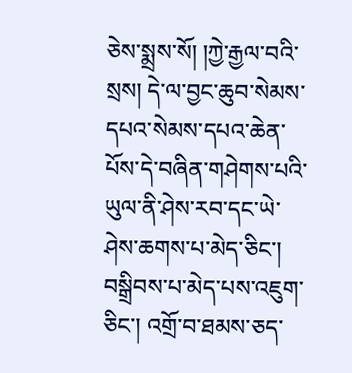ཅེས་སྨྲས་སོ། །ཀྱེ་རྒྱལ་བའི་སྲས། དེ་ལ་བྱང་ཆུབ་སེམས་དཔའ་སེམས་དཔའ་ཆེན་ པོས་དེ་བཞིན་གཤེགས་པའི་ཡུལ་ནི་ཤེས་རབ་དང་ཡེ་ཤེས་ཆགས་པ་མེད་ཅིང་། བསྒྲིབས་པ་མེད་པས་འཇུག་ཅིང་། འགྲོ་བ་ཐམས་ཅད་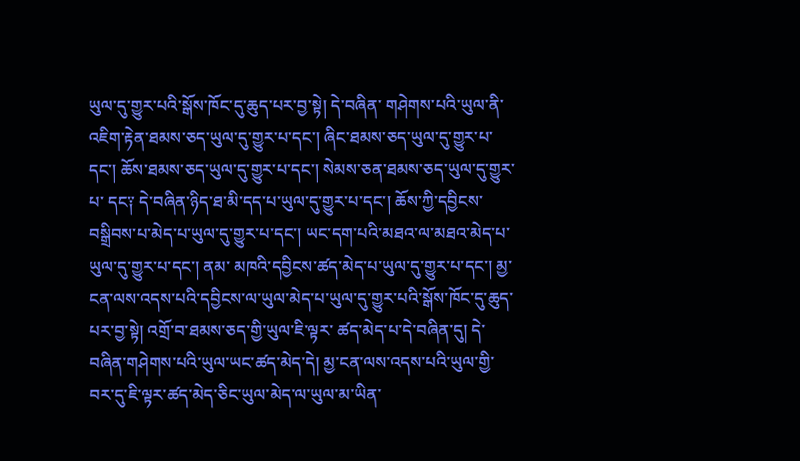ཡུལ་དུ་གྱུར་པའི་སྒོས་ཁོང་དུ་ཆུད་པར་བྱ་སྟེ། དེ་བཞིན་ གཤེགས་པའི་ཡུལ་ནི་འཇིག་རྟེན་ཐམས་ཅད་ཡུལ་དུ་གྱུར་པ་དང་། ཞིང་ཐམས་ཅད་ཡུལ་དུ་གྱུར་པ་དང་། ཆོས་ཐམས་ཅད་ཡུལ་དུ་གྱུར་པ་དང་། སེམས་ཅན་ཐམས་ཅད་ཡུལ་དུ་གྱུར་པ་ དང༑ དེ་བཞིན་ཉིད་ཐ་མི་དད་པ་ཡུལ་དུ་གྱུར་པ་དང་། ཆོས་ཀྱི་དབྱིངས་བསྒྲིབས་པ་མེད་པ་ཡུལ་དུ་གྱུར་པ་དང་། ཡང་དག་པའི་མཐའ་ལ་མཐའ་མེད་པ་ཡུལ་དུ་གྱུར་པ་དང་། ནམ་ མཁའི་དབྱིངས་ཚད་མེད་པ་ཡུལ་དུ་གྱུར་པ་དང་། མྱ་ངན་ལས་འདས་པའི་དབྱིངས་ལ་ཡུལ་མེད་པ་ཡུལ་དུ་གྱུར་པའི་སྒོས་ཁོང་དུ་ཆུད་པར་བྱ་སྟེ། འགྲོ་བ་ཐམས་ཅད་གྱི་ཡུལ་ཇི་ལྟར་ ཚད་མེད་པ་དེ་བཞིན་དུ། དེ་བཞིན་གཤེགས་པའི་ཡུལ་ཡང་ཚད་མེད་དེ། མྱ་ངན་ལས་འདས་པའི་ཡུལ་གྱི་བར་དུ་ཇི་ལྟར་ཚད་མེད་ཅིང་ཡུལ་མེད་ལ་ཡུལ་མ་ཡིན་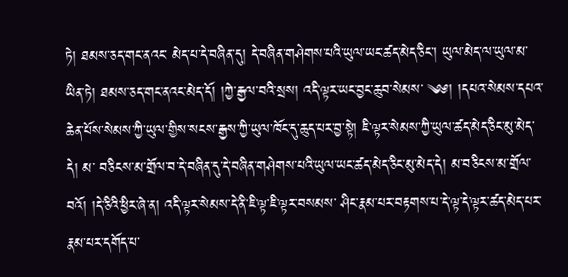ཏེ། ཐམས་ཅད་གང་ནའང་ མེད་པ་དེ་བཞིན་དུ། དེ་བཞིན་གཤེགས་པའི་ཡུལ་ཡང་ཚད་མེད་ཅིང་། ཡུལ་མེད་ལ་ཡུལ་མ་ཡིན་ཏེ། ཐམས་ཅད་གང་ནའང་མེད་དོ། །ཀྱེ་རྒྱལ་བའི་སྲས། འདི་ལྟར་ཡང་བྱང་ཆུབ་སེམས་ ༄༅། །དཔའ་སེམས་དཔའ་ཆེན་པོས་སེམས་ཀྱི་ཡུལ་གྱིས་སངས་རྒྱས་ཀྱི་ཡུལ་ཁོང་དུ་ཆུད་པར་བྱ་སྟེ། ཇི་ལྟར་སེམས་ཀྱི་ཡུལ་ཚད་མེད་ཅིང་མུ་མེད་དེ། མ་ བཅིངས་མ་གྲོལ་བ་དེ་བཞིན་དུ་དེ་བཞིན་གཤེགས་པའི་ཡུལ་ཡང་ཚད་མེད་ཅིང་མུ་མེད་དེ། མ་བཅིངས་མ་གྲོལ་བའོ། །དེ་ཅིའི་ཕྱིར་ཞེ་ན། འདི་ལྟར་སེམས་དེ་ནི་ཇི་ལྟ་ཇི་ལྟར་བསམས་ ཤིང་རྣམ་པར་བརྟགས་པ་དེ་ལྟ་དེ་ལྟར་ཚད་མེད་པར་རྣམ་པར་དགོད་པ་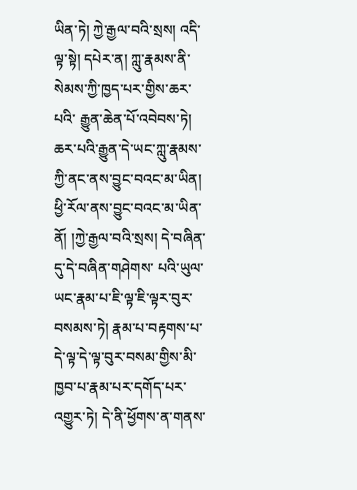ཡིན་ཏེ། ཀྱེ་རྒྱལ་བའི་སྲས། འདི་ལྟ་སྟེ། དཔེར་ན། ཀླུ་རྣམས་ནི་སེམས་ཀྱི་ཁྱད་པར་གྱིས་ཆར་པའི་ རྒྱུན་ཆེན་པོ་འབེབས་ཏེ། ཆར་པའི་རྒྱུན་དེ་ཡང་ཀླུ་རྣམས་ཀྱི་ནང་ནས་བྱུང་བའང་མ་ཡིན། ཕྱི་རོལ་ནས་བྱུང་བའང་མ་ཡིན་ནོ། །ཀྱེ་རྒྱལ་བའི་སྲས། དེ་བཞིན་དུ་དེ་བཞིན་གཤེགས་ པའི་ཡུལ་ཡང་རྣམ་པ་ཇི་ལྟ་ཇི་ལྟར་བུར་བསམས་ཏེ། རྣམ་པ་བརྟགས་པ་དེ་ལྟ་དེ་ལྟ་བུར་བསམ་གྱིས་མི་ཁྱབ་པ་རྣམ་པར་དགོད་པར་འགྱུར་ཏེ། དེ་ནི་ཕྱོགས་ན་གནས་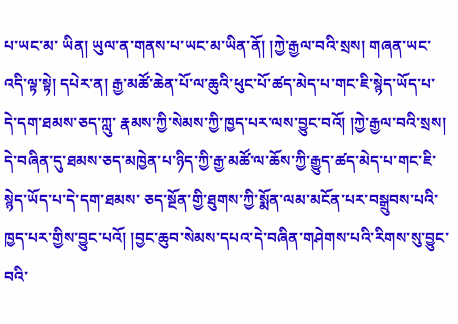པ་ཡང་མ་ ཡིན། ཡུལ་ན་གནས་པ་ཡང་མ་ཡིན་ནོ། །ཀྱེ་རྒྱལ་བའི་སྲས། གཞན་ཡང་འདི་ལྟ་སྟེ། དཔེར་ན། རྒྱ་མཚོ་ཆེན་པོ་ལ་ཆུའི་ཕུང་པོ་ཚད་མེད་པ་གང་ཇི་སྙེད་ཡོད་པ་དེ་དག་ཐམས་ཅད་ཀླུ་ རྣམས་ཀྱི་སེམས་ཀྱི་ཁྱད་པར་ལས་བྱུང་བའོ། །ཀྱེ་རྒྱལ་བའི་སྲས། དེ་བཞིན་དུ་ཐམས་ཅད་མཁྱེན་པ་ཉིད་ཀྱི་རྒྱ་མཚོ་ལ་ཆོས་ཀྱི་རྒྱུད་ཚད་མེད་པ་གང་ཇི་སྙེད་ཡོད་པ་དེ་དག་ཐམས་ ཅད་སྔོན་གྱི་ཐུགས་ཀྱི་སྨོན་ལམ་མངོན་པར་བསྒྲུབས་པའི་ཁྱད་པར་གྱིས་བྱུང་པའོ། །བྱང་ཆུབ་སེམས་དཔའ་དེ་བཞིན་གཤེགས་པའི་རིགས་སུ་བྱུང་བའི་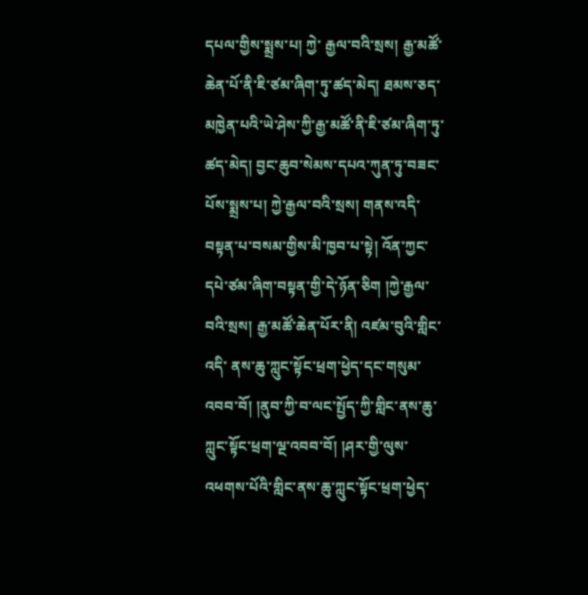དཔལ་གྱིས་སྨྲས་པ། ཀྱེ་ རྒྱལ་བའི་སྲས། རྒྱ་མཚོ་ཆེན་པོ་ནི་ཇི་ཙམ་ཞིག་ཏུ་ཚད་མེད། ཐམས་ཅད་མཁྱེན་པའི་ཡེ་ཤེས་ཀྱི་རྒྱ་མཚོ་ནི་ཇི་ཙམ་ཞིག་ཏུ་ཚད་མེད། བྱང་ཆུབ་སེམས་དཔའ་ཀུན་ཏུ་བཟང་པོས་སྨྲས་པ། ཀྱེ་རྒྱལ་བའི་སྲས། གནས་འདི་བསྟན་པ་བསམ་གྱིས་མི་ཁྱབ་པ་སྟེ། འོན་ཀྱང་དཔེ་ཙམ་ཞིག་བསྟན་གྱི་དེ་ཉོན་ཅིག །ཀྱེ་རྒྱལ་བའི་སྲས། རྒྱ་མཚོ་ཆེན་པོར་ནི། འཛམ་བུའི་གླིང་འདི་ ནས་ཆུ་ཀླུང་སྟོང་ཕྲག་ཕྱེད་དང་གསུམ་འབབ་བོ། །ནུབ་ཀྱི་བ་ལང་སྤྱོད་ཀྱི་གླིང་ནས་ཆུ་ཀླུང་སྟོང་ཕྲག་ལྔ་འབབ་བོ། །ཤར་གྱི་ལུས་འཕགས་པོའི་གླིང་ནས་ཆུ་ཀླུང་སྟོང་ཕྲག་ཕྱེད་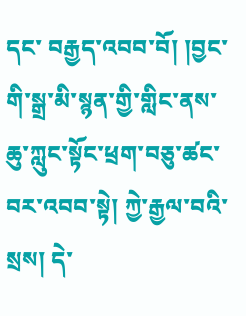དང་ བརྒྱད་འབབ་བོ། །བྱང་གི་སྒྲ་མི་སྙན་གྱི་གླིང་ནས་ཆུ་ཀླུང་སྟོང་ཕྲག་བཅུ་ཚང་བར་འབབ་སྟེ། ཀྱེ་རྒྱལ་བའི་སྲས། དེ་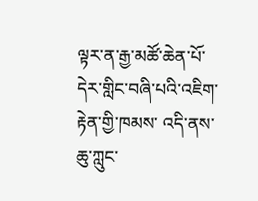ལྟར་ན་རྒྱ་མཚོ་ཆེན་པོ་དེར་གླིང་བཞི་པའི་འཇིག་རྟེན་གྱི་ཁམས་ འདི་ནས་ཆུ་ཀླུང་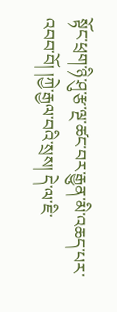སྟོང་ཕྲག་ཉི་ཤུ་རྩ་ལྔ་ཚང་བར་རྒྱུན་མི་འཆད་པར་འབབ་བོ། །ཀྱེ་རྒྱལ་བའི་སྲས། དེ་ལ་ཇི་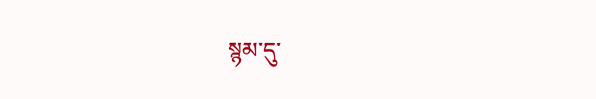སྙམ་དུ་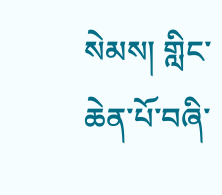སེམས། གླིང་ཆེན་པོ་བཞི་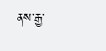ནས་རྒྱ་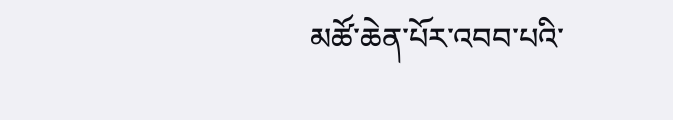མཚོ་ཆེན་པོར་འབབ་པའི་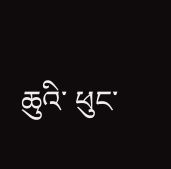ཆུའི་ ཕུང་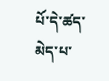པོ་དེ་ཚད་མེད་པ་